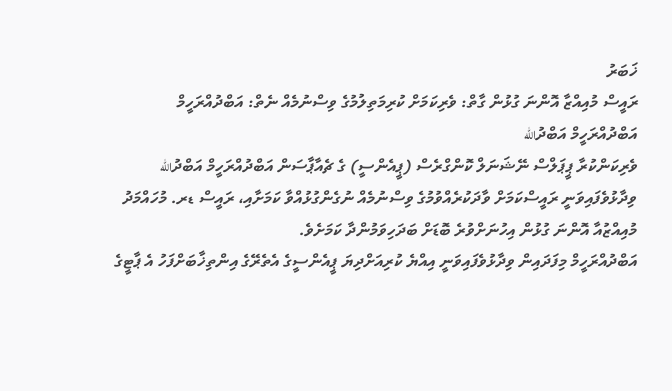ޚަބަރު
ރައީސް މުއިއްޒާ އޮންނަ ގުޅުން ގާތް: ވެރިކަމަށް ކުރިމަތިލުމުގެ ވިސްނުމެއް ނެތް: އަބްދުއްރަހީމް
އަބްދުއްރަހީމް އަބްދުالله
ވެރިކަންކުރާ ޕީޕަލްސް ނޭޝަނަލް ކޮންގްރެސް (ޕީއެންސީ) ގެ ޗެއާޕާސަން އަބްދުއްރަހީމް އަބްދުالله ވިދާޅުވެފައިވަނީ ރައީސްކަމަށް ވާދަކުރެއްވުމުގެ ވިސްނުމެއް ނުގެންގުޅުއްވާ ކަމަށާއި، ރައީސް ޑރ. މުހައްމަދު މުއިއްޒުއާ އޮންނަ ގުޅުން އިހުނަށްވުރެ ބޮޑަށް ބަދަހިވަމުންދާ ކަމަށެވެ.
އަބްދުއްރަހީމް މިފަދައިން ވިދާޅުވެފައިވަނީ އިއްޔެ ކުރިއަށްދިޔަ ޕީއެންސީގެ އެތެރޭގެ އިންތިޚާބަށްފަހު އެ ޕާޓީގެ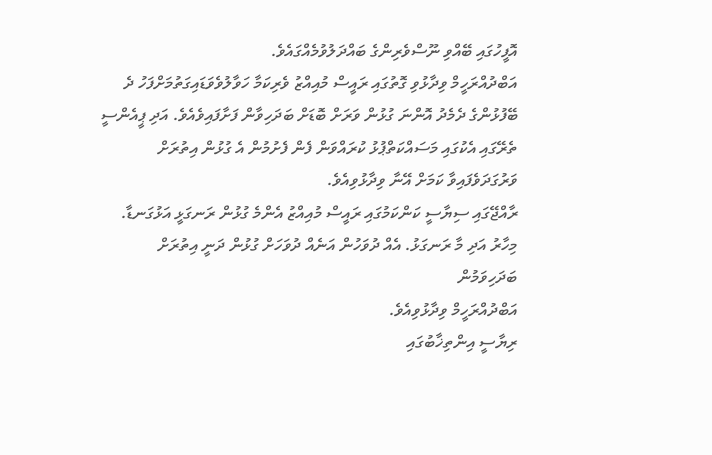އޮފީހުގައި ބޭއްވި ނޫސްވެރިންގެ ބައްދަލުވުމެއްގައެވެ.
އަބްދުއްރަހީމް ވިދާޅުވި ގޮތުގައި ރައީސް މުއިއްޒު ވެރިކަމާ ހަވާލުވެވަޑައިގަތުމަށްފަހު ދެ ބޭފުޅުންގެ ދެމެދު އޮންނަ ގުޅުން ވަރަށް ބޮޑަށް ބަދަހިވާން ފަށާފައިވެއެވެ. އަދި ޕީއެންސީ ތެރޭގައި އެކުގައި މަސައްކަތްޕުޅު ކުރައްވަން ފެން ފެށުމުން އެ ގުޅުން އިތުރަށް ވަރުގަދަވެފައިވާ ކަމަށް އޭނާ ވިދާޅުވިއެވެ.
ރާއްޖޭގައި ސިޔާސީ ކަންކަމުގައި ރައީސް މުއިއްޒު އެންމެ ގުޅުން ރަނގަޅީ އަޅުގަނޑާ. މިހާރު އަދި މާ ރަނގަޅު. އެއް ދުވަހުން އަނެއް ދުވަހަށް ގުޅުން ދަނީ އިތުރަށް ބަދަހިވަމުން
އަބްދުއްރަހީމް ވިދާޅުވިއެވެ.
ރިޔާސީ އިންތިޚާބުގައި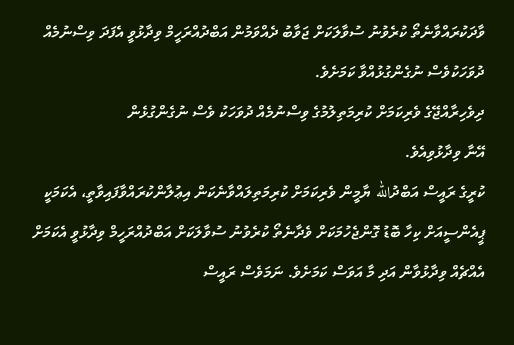ވާދަކުރައްވާނެތޯ ކުރެވުނު ސުވާލަކަށް ޖަވާބު ދެއްވަމުން އަބްދުއްރަހީމް ވިދާޅުވީ އެފަދަ ވިސްނުމެއް ދުވަހަކުވެސް ނުގެންގުޅުއްވާ ކަމަށެވެ.
ދިވެހިރާއްޖޭގެ ވެރިކަމަށް ކުރިމަތިލުމުގެ ވިސްނުމެއް ދުވަހަކު ވެސް ނުގެންގުޅެން
އޭނާ ވިދާޅުވިއެވެ.
ކުރީގެ ރައީސް އަބްދުالله ޔާމީން ވެރިކަމަށް ކުރިމަތިލައްވާނެކަން އިޢުލާންކުރައްވާފައިވާތީ، އެކަމަކީ ޕީއެންސީއަށް ކިހާ ބޮޑު ގޮންޖެހުމަކަށް ވެދާނެތޯ ކުރެވުނު ސުވާލަކަށް އަބްދުއްރަހީމް ވިދާޅުވީ އެކަމަށް އެއްޗެއް ވިދާޅުވާން އަދި މާ އަވަސް ކަމަށެވެ. ނަމަވެސް ރައީސް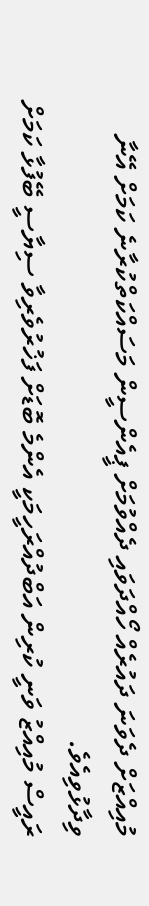މުއިއްޒަށް ދެވަނަ ދައުރެއް ހޯއްދަވައި ދެއްވުމަށް ޕީއެންސީން މަސައްކަތްކުރާނެ ކަމަށް އޭނާ ވިދާޅުވިއެވެ.
ރައީސް މުއިއްޒު ވަނީ ކުރިން އަބްދުއްރަހީމަކީ އެންމެ ބޮޑަށް ފަޚުރުވެރިވާ ސިޔާސީ ބޭފުޅާ ކަމަށް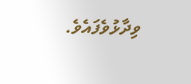ވިދާޅުވެފައެވެ.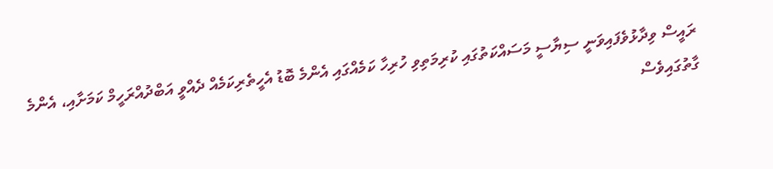ރައީސް ވިދާޅުވެފައިވަނީ ސިޔާސީ މަސައްކަތުގައި ކުރިމަތިވި ހުރިހާ ކަމެއްގައި އެންމެ ބޮޑު އެހީތެރިކަމެއް ދެއްވީ އަބްދުއްރަހީމް ކަމަށާއި، އެންމެ ގާތުގައިވެސް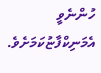ހުންނެވީ އެމަނިކްފާޏުކަމަށެވެ.